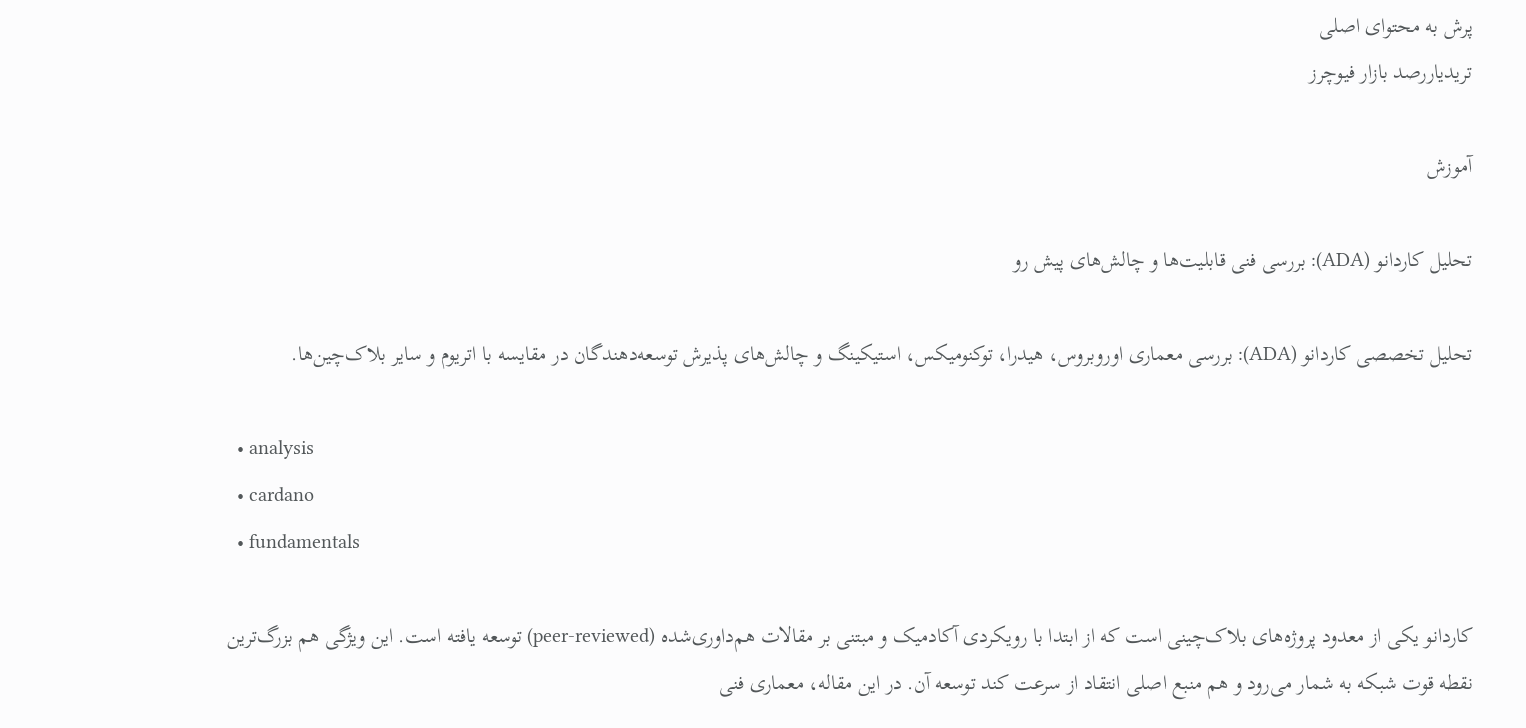پرش به محتوای اصلی
تریدیاررصد بازار فیوچرز

آموزش

تحلیل کاردانو (ADA): بررسی فنی قابلیت‌ها و چالش‌های پیش رو

تحلیل تخصصی کاردانو (ADA): بررسی معماری اوروبروس، هیدرا، توکنومیکس، استیکینگ و چالش‌های پذیرش توسعه‌دهندگان در مقایسه با اتریوم و سایر بلاک‌چین‌ها.

  • analysis
  • cardano
  • fundamentals

کاردانو یکی از معدود پروژه‌های بلاک‌چینی است که از ابتدا با رویکردی آکادمیک و مبتنی بر مقالات هم‌داوری‌شده (peer-reviewed) توسعه یافته است. این ویژگی هم بزرگ‌ترین نقطه قوت شبکه به شمار می‌رود و هم منبع اصلی انتقاد از سرعت کند توسعه آن. در این مقاله، معماری فنی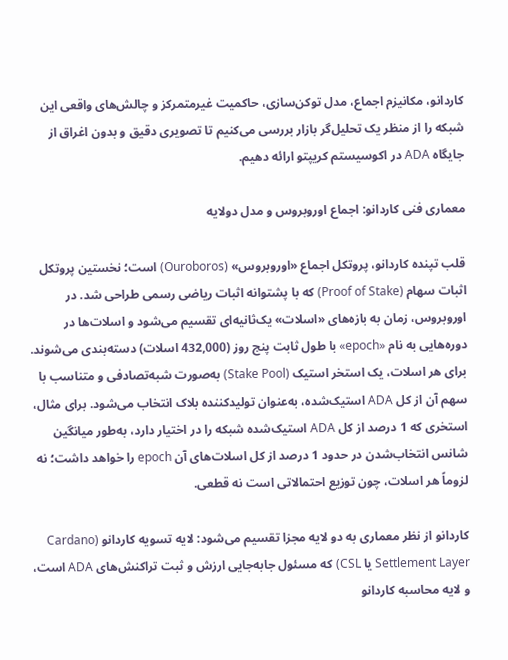کاردانو، مکانیزم اجماع، مدل توکن‌سازی، حاکمیت غیرمتمرکز و چالش‌های واقعی این شبکه را از منظر یک تحلیل‌گر بازار بررسی می‌کنیم تا تصویری دقیق و بدون اغراق از جایگاه ADA در اکوسیستم کریپتو ارائه دهیم.

معماری فنی کاردانو: اجماع اوروبروس و مدل دولایه

قلب تپنده کاردانو، پروتکل اجماع «اوروبروس» (Ouroboros) است؛ نخستین پروتکل اثبات سهام (Proof of Stake) که با پشتوانه اثبات ریاضی رسمی طراحی شد. در اوروبروس، زمان به بازه‌های «اسلات» یک‌ثانیه‌ای تقسیم می‌شود و اسلات‌ها در دوره‌هایی به نام «epoch» با طول ثابت پنج روز (432,000 اسلات) دسته‌بندی می‌شوند. برای هر اسلات، یک استخر استیک (Stake Pool) به‌صورت شبه‌تصادفی و متناسب با سهم آن از کل ADA استیک‌شده، به‌عنوان تولیدکننده بلاک انتخاب می‌شود. برای مثال، استخری که 1 درصد از کل ADA استیک‌شده شبکه را در اختیار دارد، به‌طور میانگین شانس انتخاب‌شدن در حدود 1 درصد از کل اسلات‌های آن epoch را خواهد داشت؛ نه لزوماً هر اسلات، چون توزیع احتمالاتی است نه قطعی.

کاردانو از نظر معماری به دو لایه مجزا تقسیم می‌شود: لایه تسویه کاردانو (Cardano Settlement Layer یا CSL) که مسئول جابه‌جایی ارزش و ثبت تراکنش‌های ADA است، و لایه محاسبه کاردانو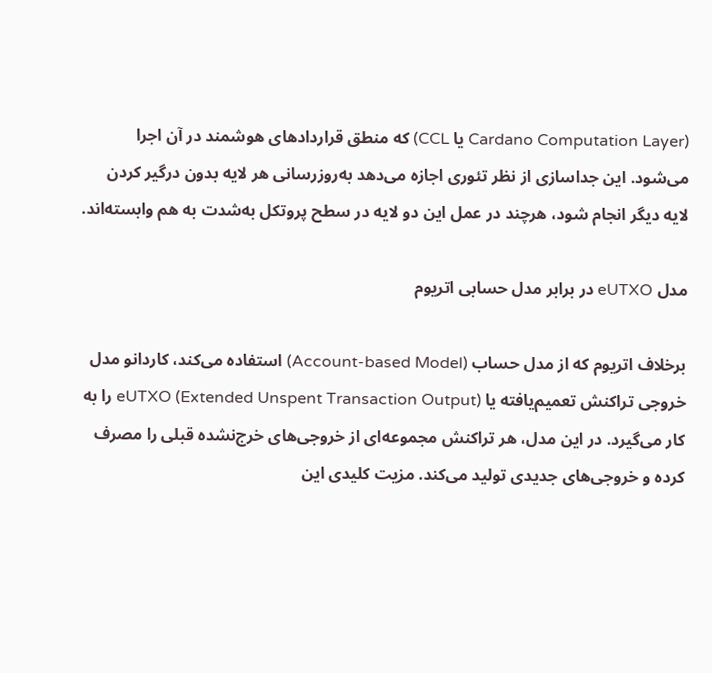(Cardano Computation Layer یا CCL) که منطق قراردادهای هوشمند در آن اجرا می‌شود. این جداسازی از نظر تئوری اجازه می‌دهد به‌روزرسانی هر لایه بدون درگیر کردن لایه دیگر انجام شود، هرچند در عمل این دو لایه در سطح پروتکل به‌شدت به هم وابسته‌اند.

مدل eUTXO در برابر مدل حسابی اتریوم

برخلاف اتریوم که از مدل حساب (Account-based Model) استفاده می‌کند، کاردانو مدل خروجی تراکنش تعمیم‌یافته یا eUTXO (Extended Unspent Transaction Output) را به کار می‌گیرد. در این مدل، هر تراکنش مجموعه‌ای از خروجی‌های خرج‌نشده قبلی را مصرف کرده و خروجی‌های جدیدی تولید می‌کند. مزیت کلیدی این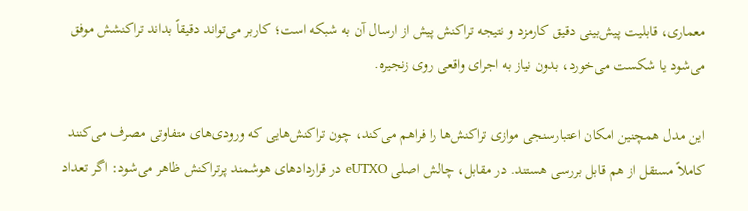معماری، قابلیت پیش‌بینی دقیق کارمزد و نتیجه تراکنش پیش از ارسال آن به شبکه است؛ کاربر می‌تواند دقیقاً بداند تراکنشش موفق می‌شود یا شکست می‌خورد، بدون نیاز به اجرای واقعی روی زنجیره.

این مدل همچنین امکان اعتبارسنجی موازی تراکنش‌ها را فراهم می‌کند، چون تراکنش‌هایی که ورودی‌های متفاوتی مصرف می‌کنند کاملاً مستقل از هم قابل بررسی هستند. در مقابل، چالش اصلی eUTXO در قراردادهای هوشمند پرتراکنش ظاهر می‌شود: اگر تعداد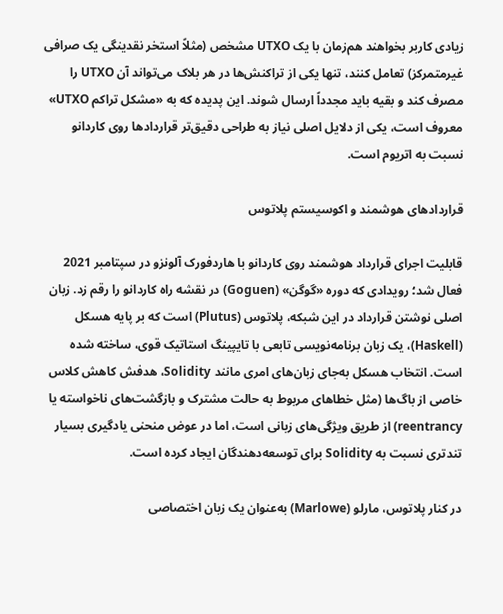زیادی کاربر بخواهند هم‌زمان با یک UTXO مشخص (مثلاً استخر نقدینگی یک صرافی غیرمتمرکز) تعامل کنند، تنها یکی از تراکنش‌ها در هر بلاک می‌تواند آن UTXO را مصرف کند و بقیه باید مجدداً ارسال شوند. این پدیده که به «مشکل تراکم UTXO» معروف است، یکی از دلایل اصلی نیاز به طراحی دقیق‌تر قراردادها روی کاردانو نسبت به اتریوم است.

قراردادهای هوشمند و اکوسیستم پلاتوس

قابلیت اجرای قرارداد هوشمند روی کاردانو با هارد‌فورک آلونزو در سپتامبر 2021 فعال شد؛ رویدادی که دوره «گوگن» (Goguen) در نقشه راه کاردانو را رقم زد. زبان اصلی نوشتن قرارداد در این شبکه، پلاتوس (Plutus) است که بر پایه هسکل (Haskell)، یک زبان برنامه‌نویسی تابعی با تایپینگ استاتیک قوی، ساخته شده است. انتخاب هسکل به‌جای زبان‌های امری مانند Solidity، هدفش کاهش کلاس خاصی از باگ‌ها (مثل خطاهای مربوط به حالت مشترک و بازگشت‌های ناخواسته یا reentrancy) از طریق ویژگی‌های زبانی است، اما در عوض منحنی یادگیری بسیار تندتری نسبت به Solidity برای توسعه‌دهندگان ایجاد کرده است.

در کنار پلاتوس، مارلو (Marlowe) به‌عنوان یک زبان اختصاصی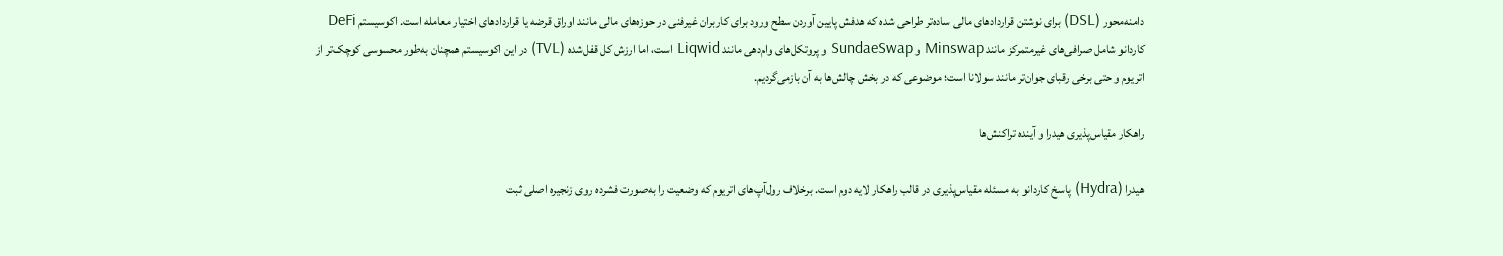دامنه‌محور (DSL) برای نوشتن قراردادهای مالی ساده‌تر طراحی شده که هدفش پایین آوردن سطح ورود برای کاربران غیرفنی در حوزه‌های مالی مانند اوراق قرضه یا قراردادهای اختیار معامله است. اکوسیستم DeFi کاردانو شامل صرافی‌های غیرمتمرکز مانند Minswap و SundaeSwap و پروتکل‌های وام‌دهی مانند Liqwid است، اما ارزش کل قفل‌شده (TVL) در این اکوسیستم همچنان به‌طور محسوسی کوچک‌تر از اتریوم و حتی برخی رقبای جوان‌تر مانند سولانا است؛ موضوعی که در بخش چالش‌ها به آن بازمی‌گردیم.

راهکار مقیاس‌پذیری هیدرا و آینده تراکنش‌ها

هیدرا (Hydra) پاسخ کاردانو به مسئله مقیاس‌پذیری در قالب راهکار لایه دوم است. برخلاف رول‌آپ‌های اتریوم که وضعیت را به‌صورت فشرده روی زنجیره اصلی ثبت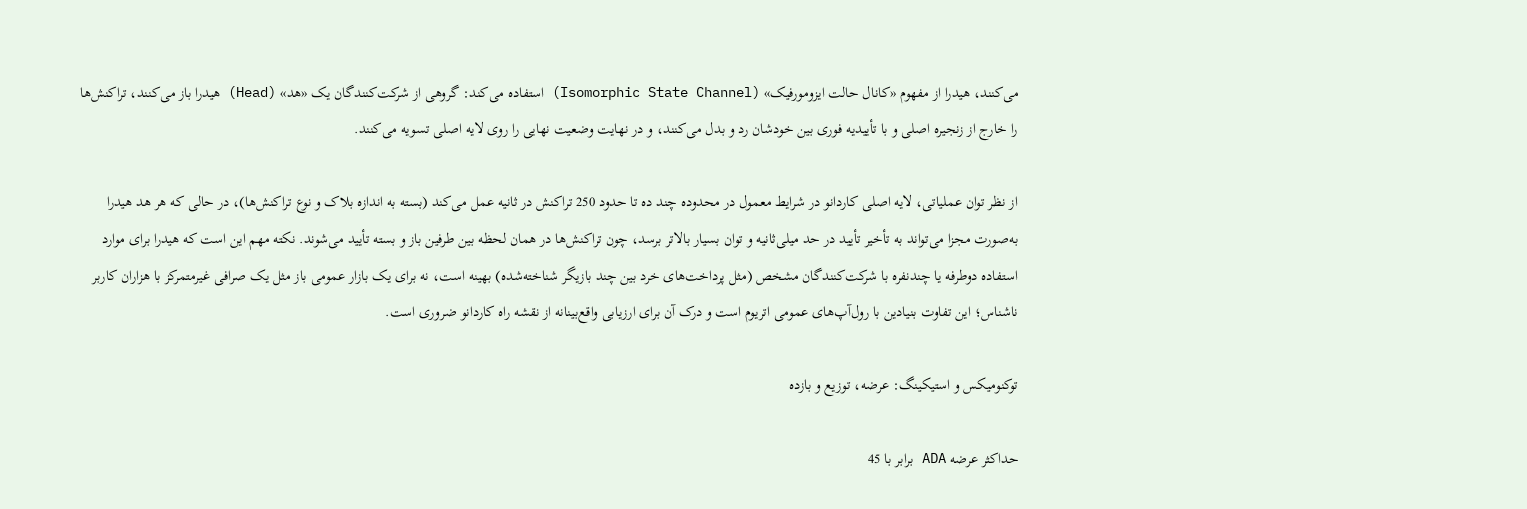می‌کنند، هیدرا از مفهوم «کانال حالت ایزومورفیک» (Isomorphic State Channel) استفاده می‌کند: گروهی از شرکت‌کنندگان یک «هد» (Head) هیدرا باز می‌کنند، تراکنش‌ها را خارج از زنجیره اصلی و با تأییدیه فوری بین خودشان رد و بدل می‌کنند، و در نهایت وضعیت نهایی را روی لایه اصلی تسویه می‌کنند.

از نظر توان عملیاتی، لایه اصلی کاردانو در شرایط معمول در محدوده چند ده تا حدود 250 تراکنش در ثانیه عمل می‌کند (بسته به اندازه بلاک و نوع تراکنش‌ها)، در حالی که هر هد هیدرا به‌صورت مجزا می‌تواند به تأخیر تأیید در حد میلی‌ثانیه و توان بسیار بالاتر برسد، چون تراکنش‌ها در همان لحظه بین طرفین باز و بسته تأیید می‌شوند. نکته مهم این است که هیدرا برای موارد استفاده دوطرفه یا چندنفره با شرکت‌کنندگان مشخص (مثل پرداخت‌های خرد بین چند بازیگر شناخته‌شده) بهینه است، نه برای یک بازار عمومی باز مثل یک صرافی غیرمتمرکز با هزاران کاربر ناشناس؛ این تفاوت بنیادین با رول‌آپ‌های عمومی اتریوم است و درک آن برای ارزیابی واقع‌بینانه از نقشه راه کاردانو ضروری است.

توکنومیکس و استیکینگ: عرضه، توزیع و بازده

حداکثر عرضه ADA برابر با 45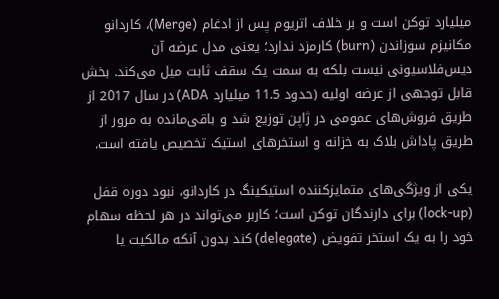میلیارد توکن است و بر خلاف اتریوم پس از ادغام (Merge)، کاردانو مکانیزم سوزاندن (burn) کارمزد ندارد؛ یعنی مدل عرضه آن دیس‌فلاسیونی نیست بلکه به سمت یک سقف ثابت میل می‌کند. بخش قابل توجهی از عرضه اولیه (حدود 11.5 میلیارد ADA) در سال 2017 از طریق فروش‌های عمومی در ژاپن توزیع شد و باقی‌مانده به مرور از طریق پاداش بلاک به خزانه و استخرهای استیک تخصیص یافته است.

یکی از ویژگی‌های متمایزکننده استیکینگ در کاردانو، نبود دوره قفل (lock-up) برای دارندگان توکن است؛ کاربر می‌تواند در هر لحظه سهام خود را به یک استخر تفویض (delegate) کند بدون آنکه مالکیت یا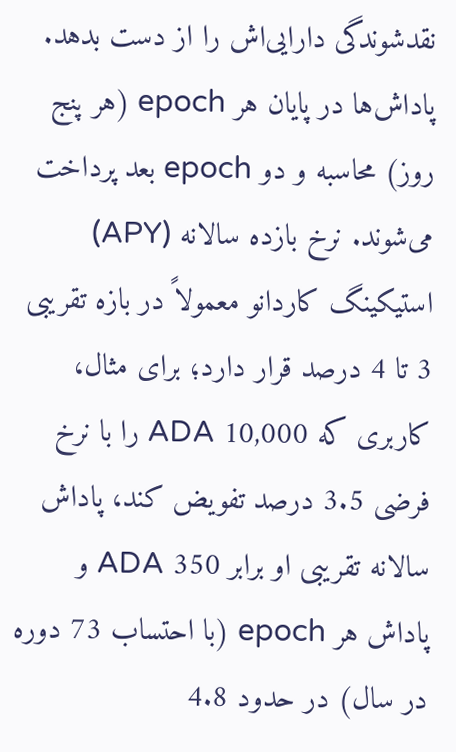نقدشوندگی دارایی‌اش را از دست بدهد. پاداش‌ها در پایان هر epoch (هر پنج روز) محاسبه و دو epoch بعد پرداخت می‌شوند. نرخ بازده سالانه (APY) استیکینگ کاردانو معمولاً در بازه تقریبی 3 تا 4 درصد قرار دارد؛ برای مثال، کاربری که 10,000 ADA را با نرخ فرضی 3.5 درصد تفویض کند، پاداش سالانه تقریبی او برابر 350 ADA و پاداش هر epoch (با احتساب 73 دوره در سال) در حدود 4.8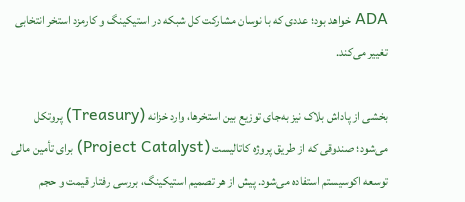ADA خواهد بود؛ عددی که با نوسان مشارکت کل شبکه در استیکینگ و کارمزد استخر انتخابی تغییر می‌کند.

بخشی از پاداش بلاک نیز به‌جای توزیع بین استخرها، وارد خزانه (Treasury) پروتکل می‌شود؛ صندوقی که از طریق پروژه کاتالیست (Project Catalyst) برای تأمین مالی توسعه اکوسیستم استفاده می‌شود. پیش از هر تصمیم استیکینگ، بررسی رفتار قیمت و حجم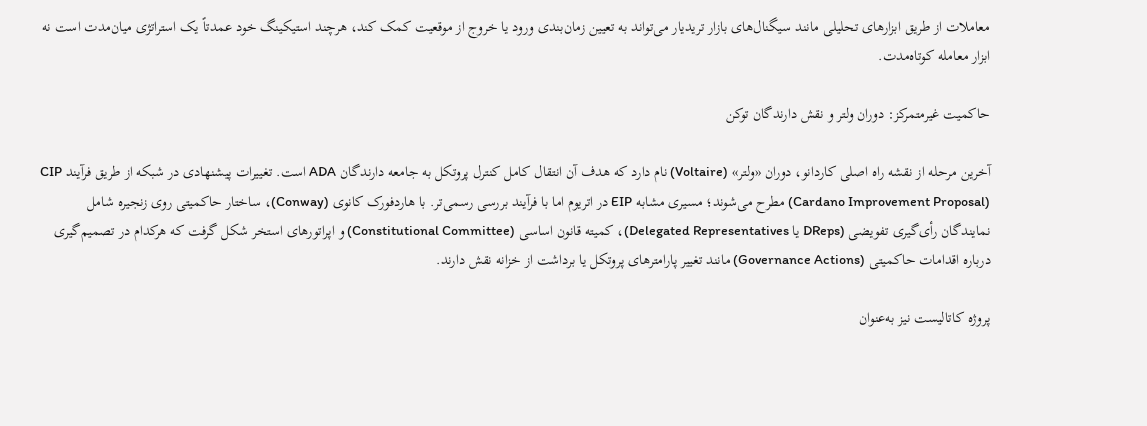معاملات از طریق ابزارهای تحلیلی مانند سیگنال‌های بازار تریدیار می‌تواند به تعیین زمان‌بندی ورود یا خروج از موقعیت کمک کند، هرچند استیکینگ خود عمدتاً یک استراتژی میان‌مدت است نه ابزار معامله کوتاه‌مدت.

حاکمیت غیرمتمرکز: دوران ولتر و نقش دارندگان توکن

آخرین مرحله از نقشه راه اصلی کاردانو، دوران «ولتر» (Voltaire) نام دارد که هدف آن انتقال کامل کنترل پروتکل به جامعه دارندگان ADA است. تغییرات پیشنهادی در شبکه از طریق فرآیند CIP (Cardano Improvement Proposal) مطرح می‌شوند؛ مسیری مشابه EIP در اتریوم اما با فرآیند بررسی رسمی‌تر. با هارد‌فورک کانوی (Conway)، ساختار حاکمیتی روی زنجیره شامل نمایندگان رأی‌گیری تفویضی (DReps یا Delegated Representatives)، کمیته قانون اساسی (Constitutional Committee) و اپراتورهای استخر شکل گرفت که هرکدام در تصمیم‌گیری درباره اقدامات حاکمیتی (Governance Actions) مانند تغییر پارامترهای پروتکل یا برداشت از خزانه نقش دارند.

پروژه کاتالیست نیز به‌عنوان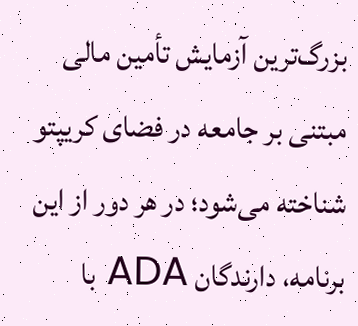بزرگ‌ترین آزمایش تأمین مالی مبتنی بر جامعه در فضای کریپتو شناخته می‌شود؛ در هر دور از این برنامه، دارندگان ADA با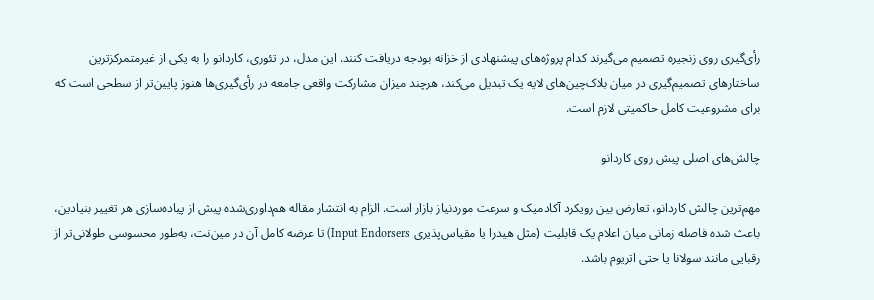رأی‌گیری روی زنجیره تصمیم می‌گیرند کدام پروژه‌های پیشنهادی از خزانه بودجه دریافت کنند. این مدل، در تئوری، کاردانو را به یکی از غیرمتمرکزترین ساختارهای تصمیم‌گیری در میان بلاک‌چین‌های لایه یک تبدیل می‌کند، هرچند میزان مشارکت واقعی جامعه در رأی‌گیری‌ها هنوز پایین‌تر از سطحی است که برای مشروعیت کامل حاکمیتی لازم است.

چالش‌های اصلی پیش روی کاردانو

مهم‌ترین چالش کاردانو، تعارض بین رویکرد آکادمیک و سرعت موردنیاز بازار است. الزام به انتشار مقاله هم‌داوری‌شده پیش از پیاده‌سازی هر تغییر بنیادین، باعث شده فاصله زمانی میان اعلام یک قابلیت (مثل هیدرا یا مقیاس‌پذیری Input Endorsers) تا عرضه کامل آن در مین‌نت، به‌طور محسوسی طولانی‌تر از رقبایی مانند سولانا یا حتی اتریوم باشد.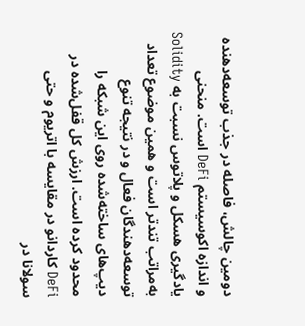دومین چالش، فاصله در جذب توسعه‌دهنده و اندازه اکوسیستم DeFi است. منحنی یادگیری هسکل و پلاتوس نسبت به Solidity به‌مراتب تندتر است و همین موضوع تعداد توسعه‌دهندگان فعال و در نتیجه تنوع دیپ‌های ساخته‌شده روی این شبکه را محدود کرده است. ارزش کل قفل‌شده در DeFi کاردانو در مقایسه با اتریوم و حتی سولانا در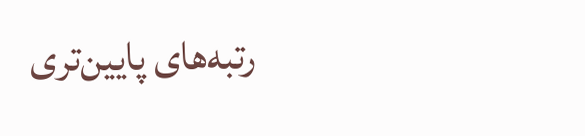رتبه‌های پایین‌تری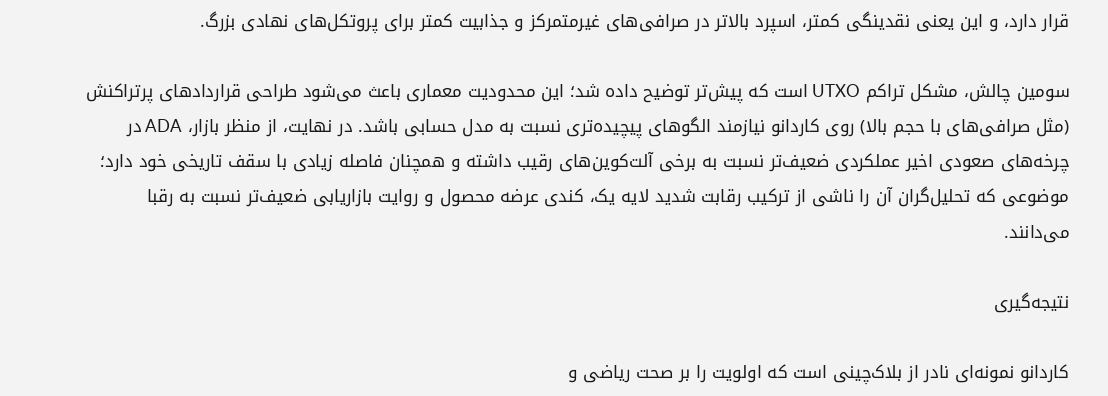قرار دارد، و این یعنی نقدینگی کمتر، اسپرد بالاتر در صرافی‌های غیرمتمرکز و جذابیت کمتر برای پروتکل‌های نهادی بزرگ.

سومین چالش، مشکل تراکم UTXO است که پیش‌تر توضیح داده شد؛ این محدودیت معماری باعث می‌شود طراحی قراردادهای پرتراکنش (مثل صرافی‌های با حجم بالا) روی کاردانو نیازمند الگوهای پیچیده‌تری نسبت به مدل حسابی باشد. در نهایت، از منظر بازار، ADA در چرخه‌های صعودی اخیر عملکردی ضعیف‌تر نسبت به برخی آلت‌کوین‌های رقیب داشته و همچنان فاصله زیادی با سقف تاریخی خود دارد؛ موضوعی که تحلیل‌گران آن را ناشی از ترکیب رقابت شدید لایه یک، کندی عرضه محصول و روایت بازاریابی ضعیف‌تر نسبت به رقبا می‌دانند.

نتیجه‌گیری

کاردانو نمونه‌ای نادر از بلاک‌چینی است که اولویت را بر صحت ریاضی و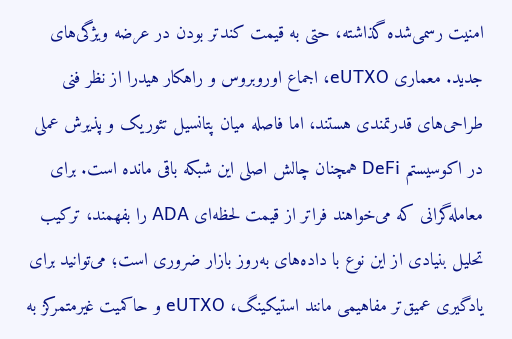امنیت رسمی‌شده گذاشته، حتی به قیمت کندتر بودن در عرضه ویژگی‌های جدید. معماری eUTXO، اجماع اوروبروس و راهکار هیدرا از نظر فنی طراحی‌های قدرتمندی هستند، اما فاصله میان پتانسیل تئوریک و پذیرش عملی در اکوسیستم DeFi همچنان چالش اصلی این شبکه باقی مانده است. برای معامله‌گرانی که می‌خواهند فراتر از قیمت لحظه‌ای ADA را بفهمند، ترکیب تحلیل بنیادی از این نوع با داده‌های به‌روز بازار ضروری است؛ می‌توانید برای یادگیری عمیق‌تر مفاهیمی مانند استیکینگ، eUTXO و حاکمیت غیرمتمرکز به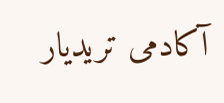آکادمی تریدیار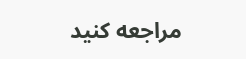مراجعه کنید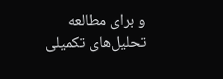و برای مطالعه تحلیل‌های تکمیلی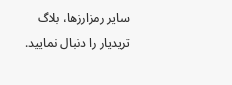سایر رمزارزها، بلاگ تریدیار را دنبال نمایید.